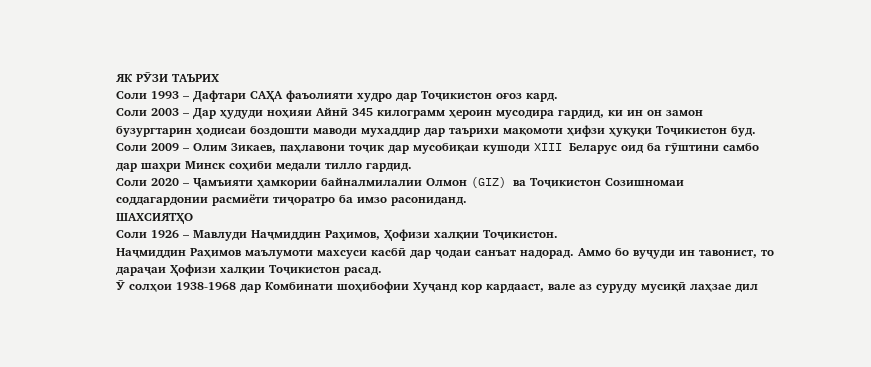ЯК РӮЗИ ТАЪРИХ
Соли 1993 – Дафтари САҲА фаъолияти худро дар Тоҷикистон оғоз кард.
Соли 2003 – Дар ҳудуди ноҳияи Айнӣ 345 килограмм ҳероин мусодира гардид, ки ин он замон бузургтарин ҳодисаи боздошти маводи мухаддир дар таърихи мақомоти ҳифзи ҳуқуқи Тоҷикистон буд.
Соли 2009 – Олим Зикаев, паҳлавони тоҷик дар мусобиқаи кушоди XIII Беларус оид ба гӯштини самбо дар шаҳри Минск соҳиби медали тилло гардид.
Соли 2020 – Ҷамъияти ҳамкории байналмилалии Олмон (GIZ) ва Тоҷикистон Созишномаи соддагардонии расмиёти тиҷоратро ба имзо расониданд.
ШАХСИЯТҲО
Соли 1926 – Мавлуди Наҷмиддин Раҳимов, Ҳофизи халқии Тоҷикистон.
Наҷмиддин Раҳимов маълумоти махсуси касбӣ дар ҷодаи санъат надорад. Аммо бо вуҷуди ин тавонист, то дараҷаи Ҳофизи халқии Тоҷикистон расад.
Ӯ солҳои 1938-1968 дар Комбинати шоҳибофии Хуҷанд кор кардааст, вале аз суруду мусиқӣ лаҳзае дил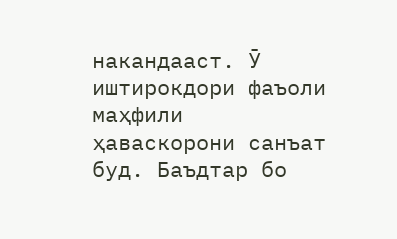накандааст. Ӯ иштирокдори фаъоли маҳфили ҳаваскорони санъат буд. Баъдтар бо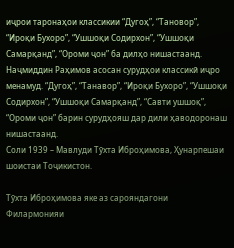иҷрои таронаҳои классикии “Дугоҳ”, “Тановор”, “Ироқи Бухоро”, “Ушшоқи Содирхон”, “Ушшоқи Самарқанд”, “Ороми ҷон” ба дилҳо нишастаанд.
Наҷмиддин Раҳимов асосан сурудҳои классикӣ иҷро менамуд. “Дугоҳ”, “Танавор”, “Ироқи Бухоро”, “Ушшоқи Содирхон”, “Ушшоқи Самарқанд”, “Савти ушшоқ”, “Ороми ҷон” барин сурудҳояш дар дили ҳаводоронаш нишастаанд.
Соли 1939 – Мавлуди Тӯхта Иброҳимова, Ҳунарпешаи шоистаи Тоҷикистон.

Тӯхта Иброҳимова яке аз сарояндагони Филармонияи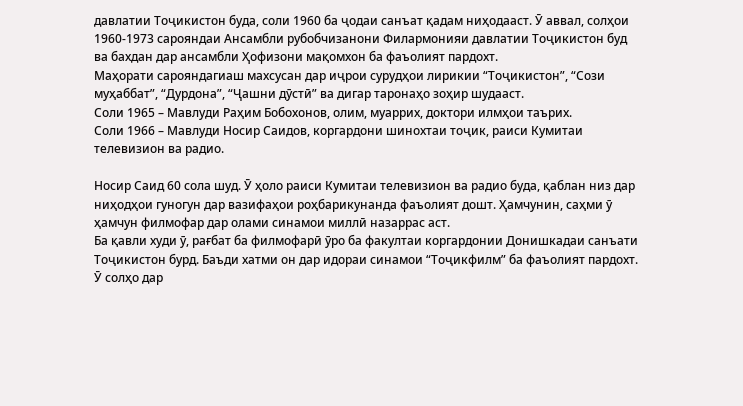давлатии Тоҷикистон буда, соли 1960 ба ҷодаи санъат қадам ниҳодааст. Ӯ аввал, солҳои 1960-1973 сарояндаи Ансамбли рубобчизанони Филармонияи давлатии Тоҷикистон буд ва бахдан дар ансамбли Ҳофизони мақомхон ба фаъолият пардохт.
Маҳорати сарояндагиаш махсусан дар иҷрои сурудҳои лирикии “Тоҷикистон”, “Сози муҳаббат”, “Дурдона”, “Ҷашни дӯстӣ” ва дигар таронаҳо зоҳир шудааст.
Соли 1965 – Мавлуди Раҳим Бобохонов, олим, муаррих, доктори илмҳои таърих.
Соли 1966 – Мавлуди Носир Саидов, коргардони шинохтаи тоҷик, раиси Кумитаи телевизион ва радио.

Носир Саид 60 сола шуд. Ӯ ҳоло раиси Кумитаи телевизион ва радио буда, қаблан низ дар ниҳодҳои гуногун дар вазифаҳои роҳбарикунанда фаъолият дошт. Ҳамчунин, саҳми ӯ ҳамчун филмофар дар олами синамои миллӣ назаррас аст.
Ба қавли худи ӯ, рағбат ба филмофарӣ ӯро ба факултаи коргардонии Донишкадаи санъати Тоҷикистон бурд. Баъди хатми он дар идораи синамои “Тоҷикфилм” ба фаъолият пардохт.
Ӯ солҳо дар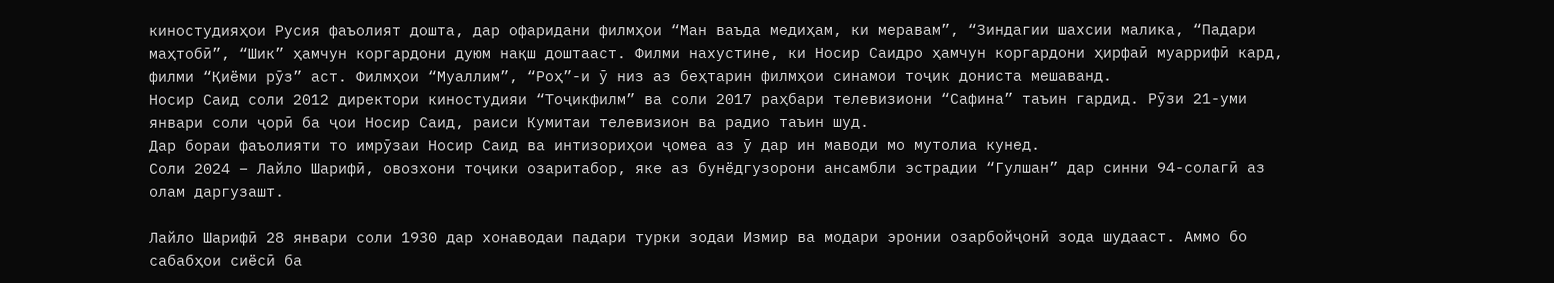киностудияҳои Русия фаъолият дошта, дар офаридани филмҳои “Ман ваъда медиҳам, ки меравам”, “Зиндагии шахсии малика, “Падари маҳтобӣ”, “Шик” ҳамчун коргардони дуюм нақш доштааст. Филми нахустине, ки Носир Саидро ҳамчун коргардони ҳирфаӣ муаррифӣ кард, филми “Қиёми рӯз” аст. Филмҳои “Муаллим”, “Роҳ”-и ӯ низ аз беҳтарин филмҳои синамои тоҷик дониста мешаванд.
Носир Саид соли 2012 директори киностудияи “Тоҷикфилм” ва соли 2017 раҳбари телевизиони “Сафина” таъин гардид. Рӯзи 21-уми январи соли ҷорӣ ба ҷои Носир Саид, раиси Кумитаи телевизион ва радио таъин шуд.
Дар бораи фаъолияти то имрӯзаи Носир Саид ва интизориҳои ҷомеа аз ӯ дар ин маводи мо мутолиа кунед.
Соли 2024 – Лайло Шарифӣ, овозхони тоҷики озаритабор, яке аз бунёдгузорони ансамбли эстрадии “Гулшан” дар синни 94-солагӣ аз олам даргузашт.

Лайло Шарифӣ 28 январи соли 1930 дар хонаводаи падари турки зодаи Измир ва модари эронии озарбойҷонӣ зода шудааст. Аммо бо сабабҳои сиёсӣ ба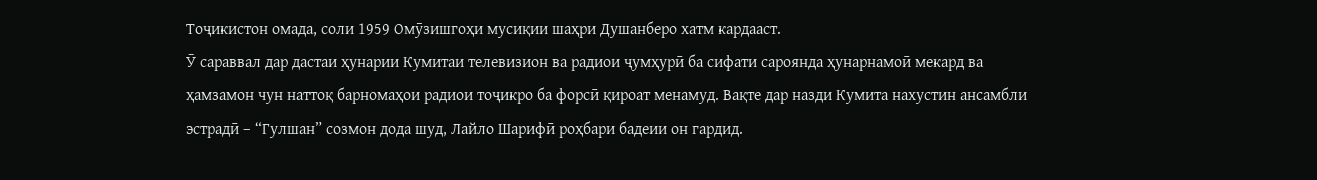Тоҷикистон омада, соли 1959 Омӯзишгоҳи мусиқии шаҳри Душанберо хатм кардааст.
Ӯ сараввал дар дастаи ҳунарии Кумитаи телевизион ва радиои ҷумҳурӣ ба сифати сароянда ҳунарнамоӣ мекард ва ҳамзамон чун наттоқ барномаҳои радиои тоҷикро ба форсӣ қироат менамуд. Вақте дар назди Кумита нахустин ансамбли эстрадӣ – “Гулшан” созмон дода шуд, Лайло Шарифӣ роҳбари бадеии он гардид.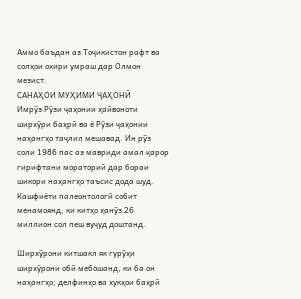Аммо баъдан аз Тоҷикистон рафт ва солҳои охири умраш дар Олмон мезист.
САНАҲОИ МУҲИМИ ҶАҲОНӢ
Имрӯз Рӯзи ҷаҳонии ҳайвоноти ширхӯри баҳрӣ ва ё Рӯзи ҷаҳонии наҳангҳо таҷлил мешавад. Ин рӯз соли 1986 пас аз мавриди амал қарор гирифтани мораторий дар бораи шикори наҳангҳо таъсис дода шуд. Кашфиёти палеонтологӣ собит менамоянд, ки китҳо ҳанӯз 26 миллион сол пеш вуҷуд доштанд.

Ширхӯрони китшакл як гурӯҳи ширхӯрони обӣ мебошанд, ки ба он наҳангҳо, делфинҳо ва хукҳои баҳрӣ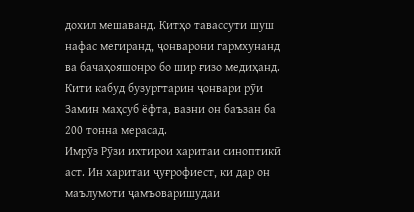дохил мешаванд. Китҳо тавассути шуш нафас мегиранд, ҷонварони гармхунанд ва бачаҳояшонро бо шир ғизо медиҳанд. Кити кабуд бузургтарин ҷонвари рӯи Замин маҳсуб ёфта, вазни он баъзан ба 200 тонна мерасад.
Имрӯз Рӯзи ихтирои харитаи синоптикӣ аст. Ин харитаи ҷуғрофиест, ки дар он маълумоти ҷамъоваришудаи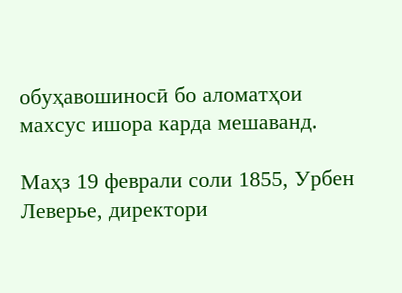обуҳавошиносӣ бо аломатҳои махсус ишора карда мешаванд.

Маҳз 19 феврали соли 1855, Урбен Леверье, директори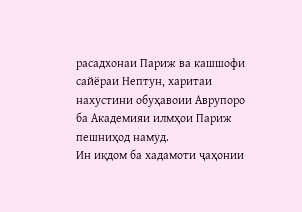расадхонаи Париж ва кашшофи сайёраи Нептун, харитаи нахустини обуҳавоии Аврупоро ба Академияи илмҳои Париж пешниҳод намуд.
Ин иқдом ба хадамоти ҷаҳонии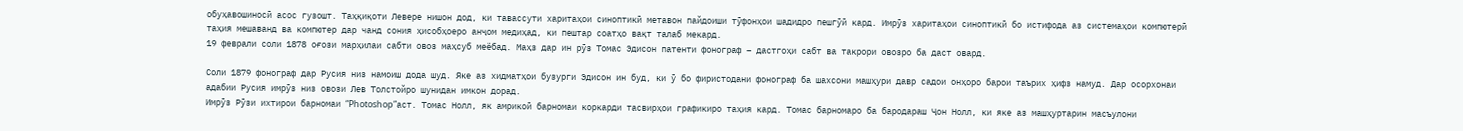обуҳавошиносӣ асос гузошт. Таҳқиқоти Левере нишон дод, ки тавассути харитаҳои синоптикӣ метавон пайдоиши тӯфонҳои шадидро пешгӯӣ кард. Имрӯз харитаҳои синоптикӣ бо истифода аз системаҳои компютерӣ таҳия мешаванд ва компютер дар чанд сония ҳисобҳоеро анҷом медиҳад, ки пештар соатҳо вақт талаб мекард.
19 феврали соли 1878 оғози марҳилаи сабти овоз маҳсуб меёбад. Маҳз дар ин рӯз Томас Эдисон патенти фонограф – дастгоҳи сабт ва такрори овозро ба даст овард.

Соли 1879 фонограф дар Русия низ намоиш дода шуд. Яке аз хидматҳои бузурги Эдисон ин буд, ки ӯ бо фиристодани фонограф ба шахсони машҳури давр садои онҳоро барои таърих ҳифз намуд. Дар осорхонаи адабии Русия имрӯз низ овози Лев Толстойро шунидан имкон дорад.
Имрӯз Рӯзи ихтирои барномаи “Photoshop”аст. Томас Нолл, як амрикоӣ барномаи коркарди тасвирҳои графикиро таҳия кард. Томас барномаро ба бародараш Ҷон Нолл, ки яке аз машҳуртарин масъулони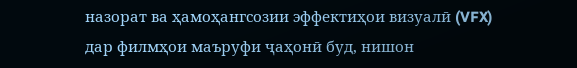назорат ва ҳамоҳангсозии эффектиҳои визуалӣ (VFX) дар филмҳои маъруфи ҷаҳонӣ буд, нишон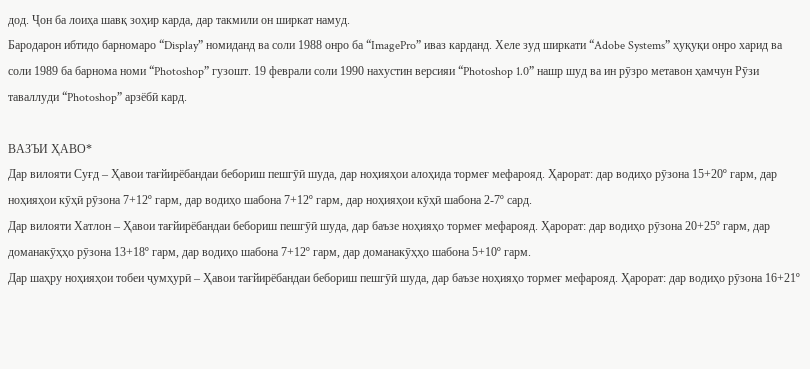дод. Ҷон ба лоиҳа шавқ зоҳир карда, дар такмили он ширкат намуд.
Бародарон ибтидо барномаро “Display” номиданд ва соли 1988 онро ба “ImagePro” иваз карданд. Хеле зуд ширкати “Adobe Systems” ҳуқуқи онро харид ва соли 1989 ба барнома номи “Photoshop” гузошт. 19 феврали соли 1990 нахустин версияи “Photoshop 1.0” нашр шуд ва ин рӯзро метавон ҳамчун Рӯзи таваллуди “Photoshop” арзёбӣ кард.

ВАЗЪИ ҲАВО*
Дар вилояти Суғд – Ҳавои тағйирёбандаи бебориш пешгӯӣ шуда, дар ноҳияҳои алоҳида тормеғ мефарояд. Ҳарорат: дар водиҳо рӯзона 15+20º гарм, дар ноҳияҳои кӯҳӣ рӯзона 7+12º гарм, дар водиҳо шабона 7+12º гарм, дар ноҳияҳои кӯҳӣ шабона 2-7º сард.
Дар вилояти Хатлон – Ҳавои тағйирёбандаи бебориш пешгӯӣ шуда, дар баъзе ноҳияҳо тормеғ мефарояд. Ҳарорат: дар водиҳо рӯзона 20+25º гарм, дар доманакӯҳҳо рӯзона 13+18º гарм, дар водиҳо шабона 7+12º гарм, дар доманакӯҳҳо шабона 5+10º гарм.
Дар шаҳру ноҳияҳои тобеи ҷумҳурӣ – Ҳавои тағйирёбандаи бебориш пешгӯӣ шуда, дар баъзе ноҳияҳо тормеғ мефарояд. Ҳарорат: дар водиҳо рӯзона 16+21º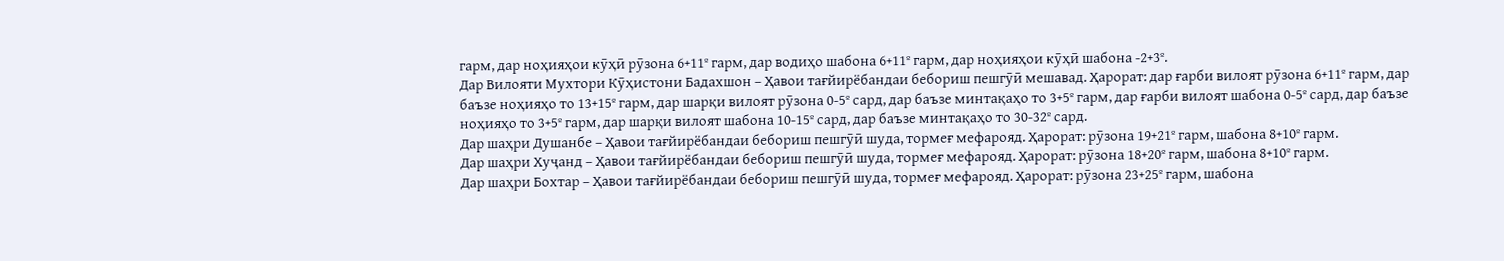гарм, дар ноҳияҳои кӯҳӣ рӯзона 6+11º гарм, дар водиҳо шабона 6+11º гарм, дар ноҳияҳои кӯҳӣ шабона -2+3º.
Дар Вилояти Мухтори Кӯҳистони Бадахшон – Ҳавои тағйирёбандаи бебориш пешгӯӣ мешавад. Ҳарорат: дар ғарби вилоят рӯзона 6+11º гарм, дар баъзе ноҳияҳо то 13+15º гарм, дар шарқи вилоят рӯзона 0-5º сард, дар баъзе минтақаҳо то 3+5º гарм, дар ғарби вилоят шабона 0-5º сард, дар баъзе ноҳияҳо то 3+5º гарм, дар шарқи вилоят шабона 10-15º сард, дар баъзе минтақаҳо то 30-32º сард.
Дар шаҳри Душанбе – Ҳавои тағйирёбандаи бебориш пешгӯӣ шуда, тормеғ мефарояд. Ҳарорат: рӯзона 19+21º гарм, шабона 8+10º гарм.
Дар шаҳри Хуҷанд – Ҳавои тағйирёбандаи бебориш пешгӯӣ шуда, тормеғ мефарояд. Ҳарорат: рӯзона 18+20º гарм, шабона 8+10º гарм.
Дар шаҳри Бохтар – Ҳавои тағйирёбандаи бебориш пешгӯӣ шуда, тормеғ мефарояд. Ҳарорат: рӯзона 23+25º гарм, шабона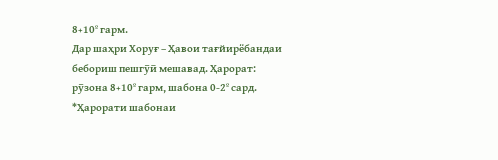8+10º гарм.
Дар шаҳри Хоруғ – Ҳавои тағйирёбандаи бебориш пешгӯӣ мешавад. Ҳарорат: рӯзона 8+10º гарм, шабона 0-2º сард.
*Ҳарорати шабонаи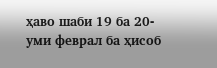ҳаво шаби 19 ба 20-уми феврал ба ҳисоб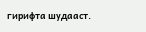гирифта шудааст.